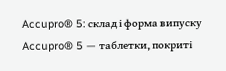Accupro® 5: склад і форма випуску
Accupro® 5 — таблетки, покриті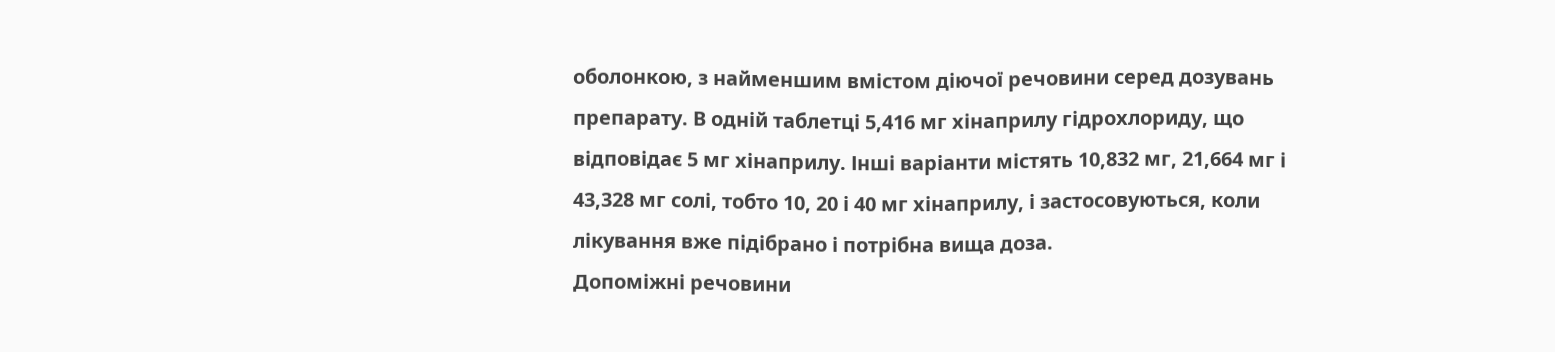оболонкою, з найменшим вмістом діючої речовини серед дозувань препарату. В одній таблетці 5,416 мг хінаприлу гідрохлориду, що відповідає 5 мг хінаприлу. Інші варіанти містять 10,832 мг, 21,664 мг і 43,328 мг солі, тобто 10, 20 і 40 мг хінаприлу, і застосовуються, коли лікування вже підібрано і потрібна вища доза.
Допоміжні речовини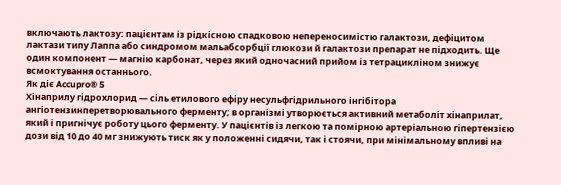включають лактозу: пацієнтам із рідкісною спадковою непереносимістю галактози, дефіцитом лактази типу Лаппа або синдромом мальабсорбції глюкози й галактози препарат не підходить. Ще один компонент — магнію карбонат, через який одночасний прийом із тетрацикліном знижує всмоктування останнього.
Як діє Accupro® 5
Хінаприлу гідрохлорид — сіль етилового ефіру несульфгідрильного інгібітора ангіотензинперетворювального ферменту; в організмі утворюється активний метаболіт хінаприлат, який і пригнічує роботу цього ферменту. У пацієнтів із легкою та помірною артеріальною гіпертензією дози від 10 до 40 мг знижують тиск як у положенні сидячи, так і стоячи, при мінімальному впливі на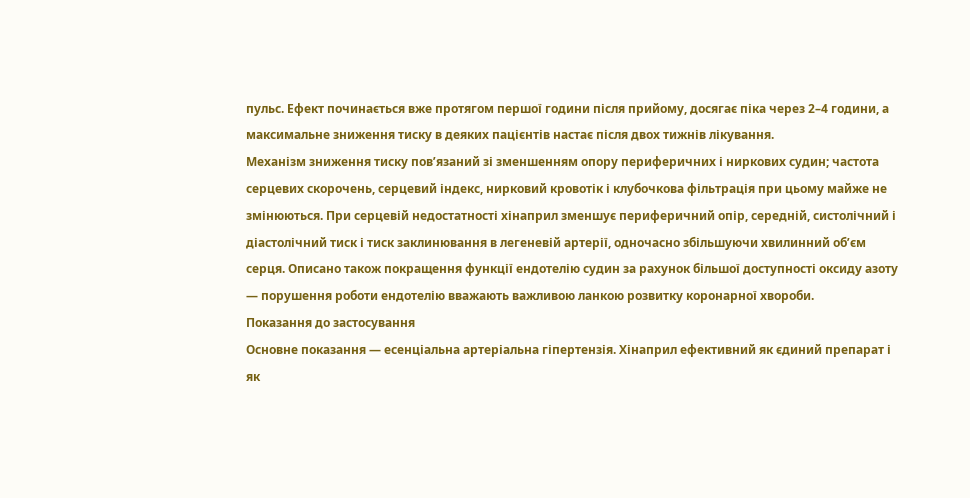пульс. Ефект починається вже протягом першої години після прийому, досягає піка через 2–4 години, а максимальне зниження тиску в деяких пацієнтів настає після двох тижнів лікування.
Механізм зниження тиску пов’язаний зі зменшенням опору периферичних і ниркових судин; частота серцевих скорочень, серцевий індекс, нирковий кровотік і клубочкова фільтрація при цьому майже не змінюються. При серцевій недостатності хінаприл зменшує периферичний опір, середній, систолічний і діастолічний тиск і тиск заклинювання в легеневій артерії, одночасно збільшуючи хвилинний об’єм серця. Описано також покращення функції ендотелію судин за рахунок більшої доступності оксиду азоту — порушення роботи ендотелію вважають важливою ланкою розвитку коронарної хвороби.
Показання до застосування
Основне показання — есенціальна артеріальна гіпертензія. Хінаприл ефективний як єдиний препарат і як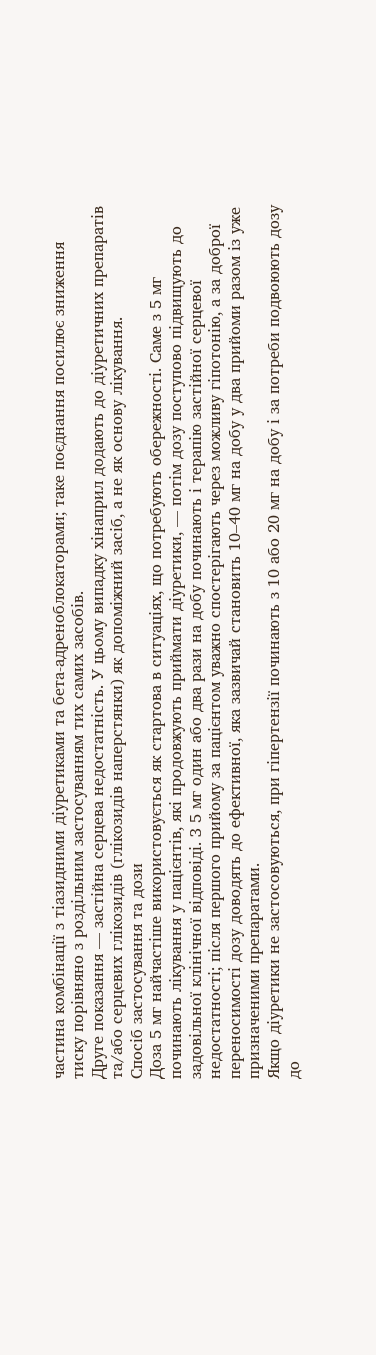частина комбінації з тіазидними діуретиками та бета-адреноблокаторами; таке поєднання посилює зниження тиску порівняно з роздільним застосуванням тих самих засобів.
Друге показання — застійна серцева недостатність. У цьому випадку хінаприл додають до діуретичних препаратів та/або серцевих глікозидів (глікозидів наперстянки) як допоміжний засіб, а не як основу лікування.
Спосіб застосування та дози
Доза 5 мг найчастіше використовується як стартова в ситуаціях, що потребують обережності. Саме з 5 мг починають лікування у пацієнтів, які продовжують приймати діуретики, — потім дозу поступово підвищують до задовільної клінічної відповіді. З 5 мг один або два рази на добу починають і терапію застійної серцевої недостатності; після першого прийому за пацієнтом уважно спостерігають через можливу гіпотонію, а за доброї переносимості дозу доводять до ефективної, яка зазвичай становить 10–40 мг на добу у два прийоми разом із уже призначеними препаратами.
Якщо діуретики не застосовуються, при гіпертензії починають з 10 або 20 мг на добу і за потреби подвоюють дозу до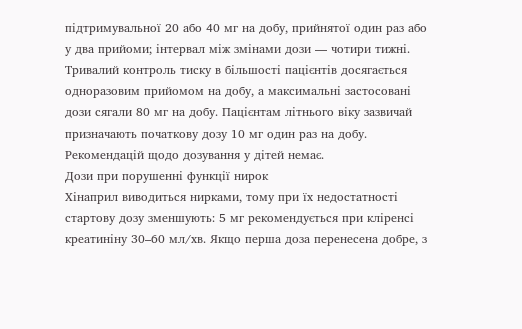підтримувальної 20 або 40 мг на добу, прийнятої один раз або у два прийоми; інтервал між змінами дози — чотири тижні. Тривалий контроль тиску в більшості пацієнтів досягається одноразовим прийомом на добу, а максимальні застосовані дози сягали 80 мг на добу. Пацієнтам літнього віку зазвичай призначають початкову дозу 10 мг один раз на добу. Рекомендацій щодо дозування у дітей немає.
Дози при порушенні функції нирок
Хінаприл виводиться нирками, тому при їх недостатності стартову дозу зменшують: 5 мг рекомендується при кліренсі креатиніну 30–60 мл/хв. Якщо перша доза перенесена добре, з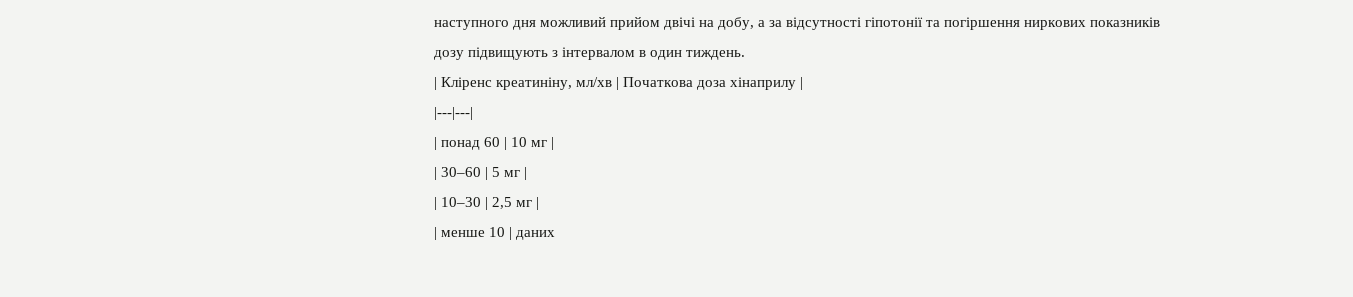наступного дня можливий прийом двічі на добу, а за відсутності гіпотонії та погіршення ниркових показників дозу підвищують з інтервалом в один тиждень.
| Кліренс креатиніну, мл/хв | Початкова доза хінаприлу |
|---|---|
| понад 60 | 10 мг |
| 30–60 | 5 мг |
| 10–30 | 2,5 мг |
| менше 10 | даних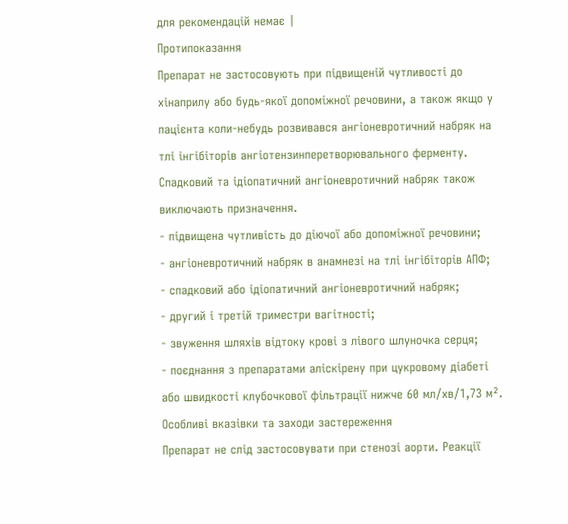для рекомендацій немає |
Протипоказання
Препарат не застосовують при підвищеній чутливості до хінаприлу або будь-якої допоміжної речовини, а також якщо у пацієнта коли-небудь розвивався ангіоневротичний набряк на тлі інгібіторів ангіотензинперетворювального ферменту. Спадковий та ідіопатичний ангіоневротичний набряк також виключають призначення.
- підвищена чутливість до діючої або допоміжної речовини;
- ангіоневротичний набряк в анамнезі на тлі інгібіторів АПФ;
- спадковий або ідіопатичний ангіоневротичний набряк;
- другий і третій триместри вагітності;
- звуження шляхів відтоку крові з лівого шлуночка серця;
- поєднання з препаратами аліскірену при цукровому діабеті або швидкості клубочкової фільтрації нижче 60 мл/хв/1,73 м².
Особливі вказівки та заходи застереження
Препарат не слід застосовувати при стенозі аорти. Реакції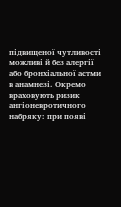підвищеної чутливості можливі й без алергії або бронхіальної астми в анамнезі. Окремо враховують ризик ангіоневротичного набряку: при появі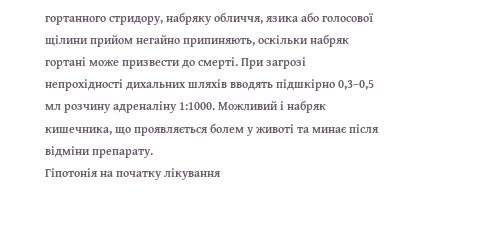гортанного стридору, набряку обличчя, язика або голосової щілини прийом негайно припиняють, оскільки набряк гортані може призвести до смерті. При загрозі непрохідності дихальних шляхів вводять підшкірно 0,3–0,5 мл розчину адреналіну 1:1000. Можливий і набряк кишечника, що проявляється болем у животі та минає після відміни препарату.
Гіпотонія на початку лікування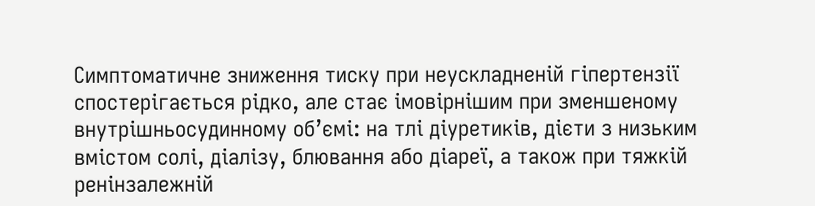Симптоматичне зниження тиску при неускладненій гіпертензії спостерігається рідко, але стає імовірнішим при зменшеному внутрішньосудинному об’ємі: на тлі діуретиків, дієти з низьким вмістом солі, діалізу, блювання або діареї, а також при тяжкій ренінзалежній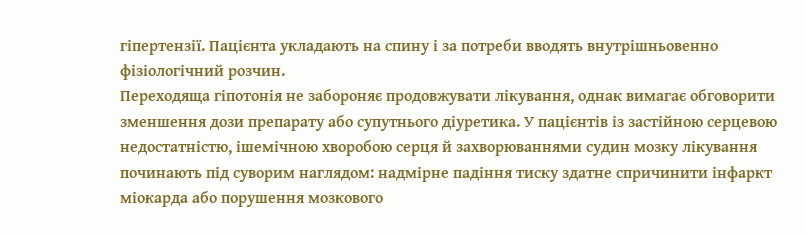гіпертензії. Пацієнта укладають на спину і за потреби вводять внутрішньовенно фізіологічний розчин.
Переходяща гіпотонія не забороняє продовжувати лікування, однак вимагає обговорити зменшення дози препарату або супутнього діуретика. У пацієнтів із застійною серцевою недостатністю, ішемічною хворобою серця й захворюваннями судин мозку лікування починають під суворим наглядом: надмірне падіння тиску здатне спричинити інфаркт міокарда або порушення мозкового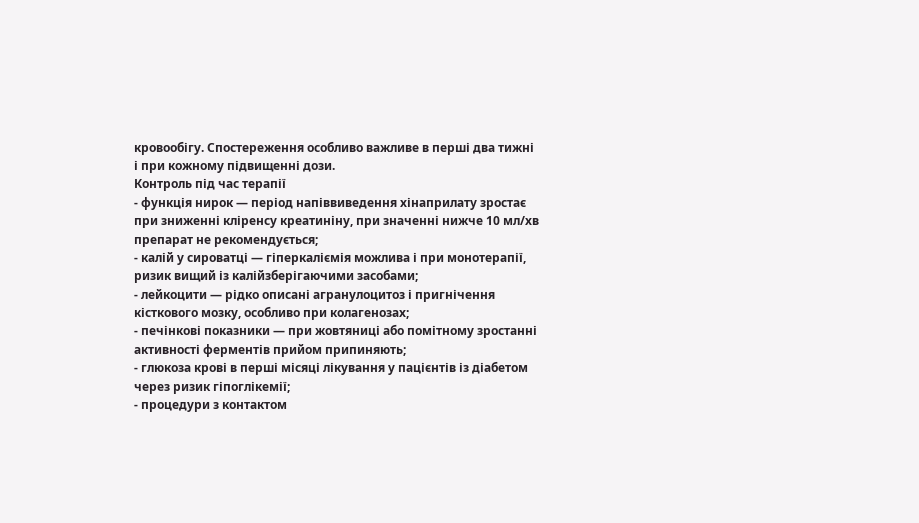кровообігу. Спостереження особливо важливе в перші два тижні і при кожному підвищенні дози.
Контроль під час терапії
- функція нирок — період напіввиведення хінаприлату зростає при зниженні кліренсу креатиніну, при значенні нижче 10 мл/хв препарат не рекомендується;
- калій у сироватці — гіперкаліємія можлива і при монотерапії, ризик вищий із калійзберігаючими засобами;
- лейкоцити — рідко описані агранулоцитоз і пригнічення кісткового мозку, особливо при колагенозах;
- печінкові показники — при жовтяниці або помітному зростанні активності ферментів прийом припиняють;
- глюкоза крові в перші місяці лікування у пацієнтів із діабетом через ризик гіпоглікемії;
- процедури з контактом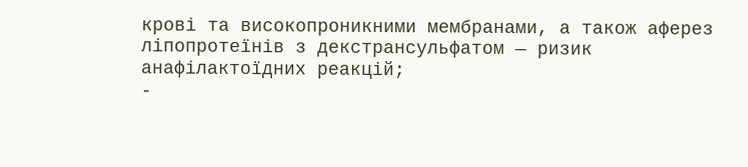крові та високопроникними мембранами, а також аферез ліпопротеїнів з декстрансульфатом — ризик анафілактоїдних реакцій;
-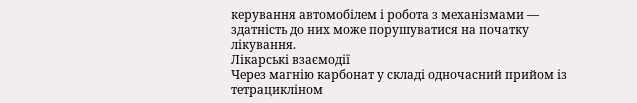керування автомобілем і робота з механізмами — здатність до них може порушуватися на початку лікування.
Лікарські взаємодії
Через магнію карбонат у складі одночасний прийом із тетрацикліном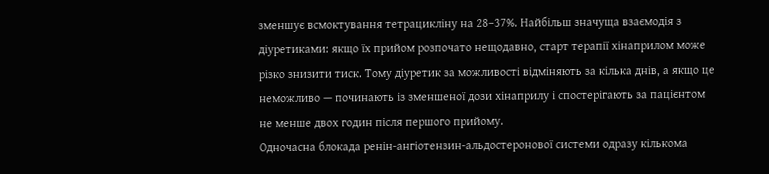зменшує всмоктування тетрацикліну на 28–37%. Найбільш значуща взаємодія з діуретиками: якщо їх прийом розпочато нещодавно, старт терапії хінаприлом може різко знизити тиск. Тому діуретик за можливості відміняють за кілька днів, а якщо це неможливо — починають із зменшеної дози хінаприлу і спостерігають за пацієнтом не менше двох годин після першого прийому.
Одночасна блокада ренін-ангіотензин-альдостеронової системи одразу кількома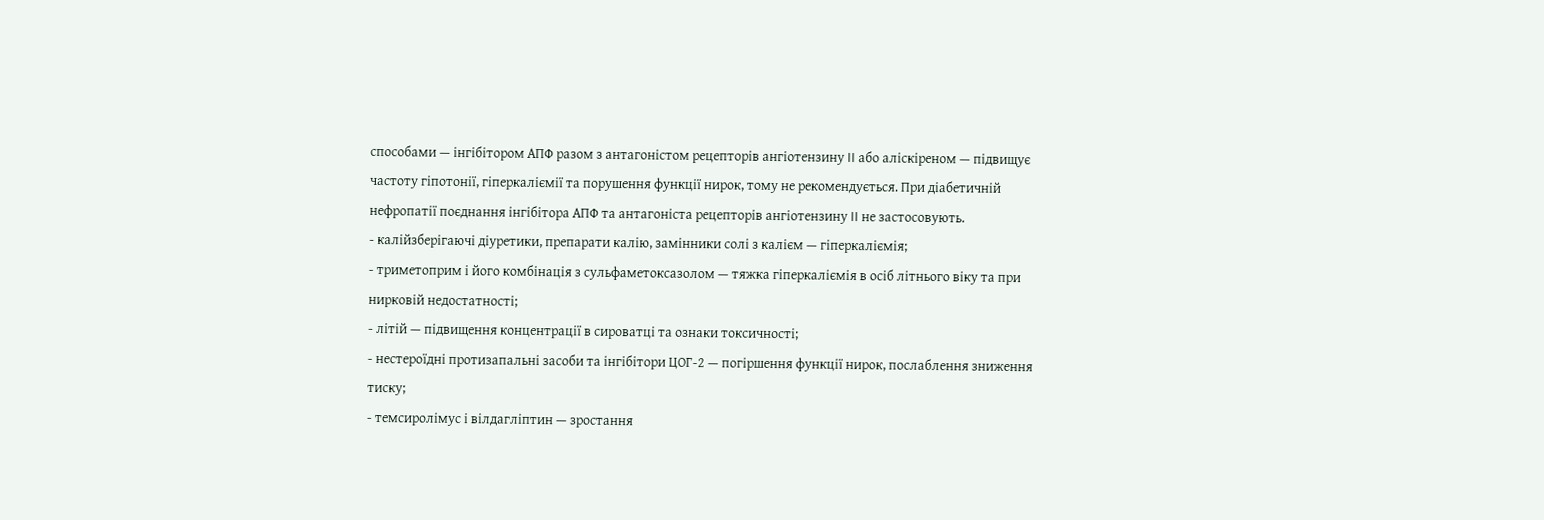способами — інгібітором АПФ разом з антагоністом рецепторів ангіотензину II або аліскіреном — підвищує частоту гіпотонії, гіперкаліємії та порушення функції нирок, тому не рекомендується. При діабетичній нефропатії поєднання інгібітора АПФ та антагоніста рецепторів ангіотензину II не застосовують.
- калійзберігаючі діуретики, препарати калію, замінники солі з калієм — гіперкаліємія;
- триметоприм і його комбінація з сульфаметоксазолом — тяжка гіперкаліємія в осіб літнього віку та при нирковій недостатності;
- літій — підвищення концентрації в сироватці та ознаки токсичності;
- нестероїдні протизапальні засоби та інгібітори ЦОГ-2 — погіршення функції нирок, послаблення зниження тиску;
- темсиролімус і вілдагліптин — зростання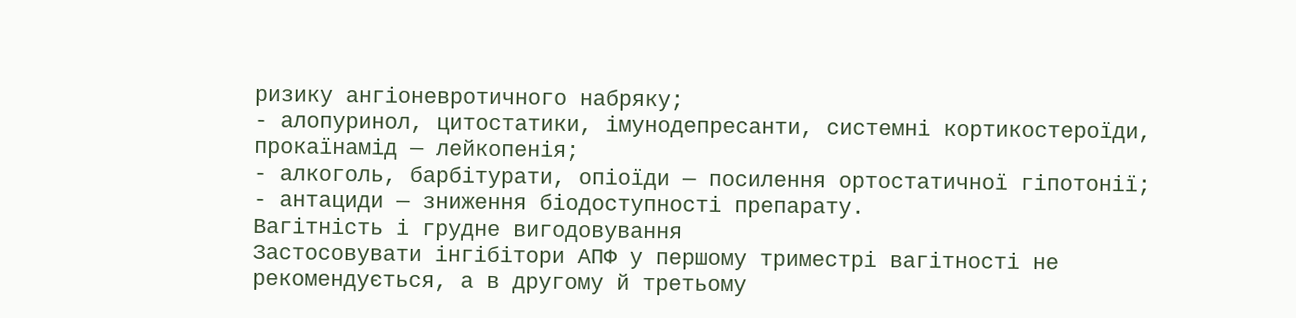ризику ангіоневротичного набряку;
- алопуринол, цитостатики, імунодепресанти, системні кортикостероїди, прокаїнамід — лейкопенія;
- алкоголь, барбітурати, опіоїди — посилення ортостатичної гіпотонії;
- антациди — зниження біодоступності препарату.
Вагітність і грудне вигодовування
Застосовувати інгібітори АПФ у першому триместрі вагітності не рекомендується, а в другому й третьому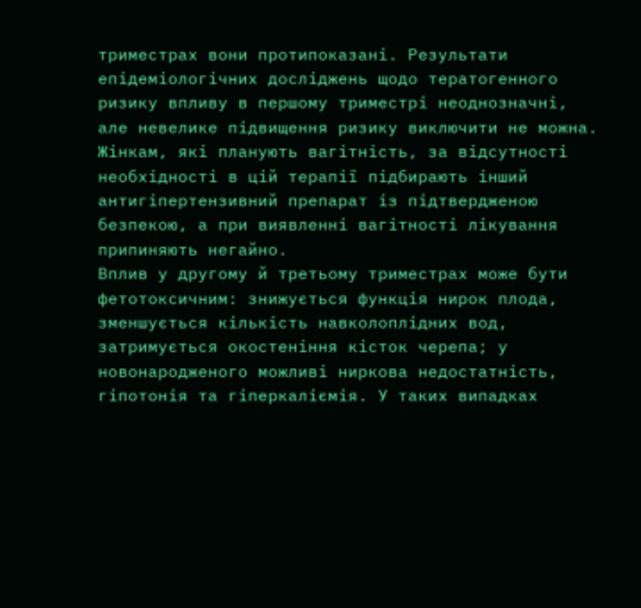триместрах вони протипоказані. Результати епідеміологічних досліджень щодо тератогенного ризику впливу в першому триместрі неоднозначні, але невелике підвищення ризику виключити не можна. Жінкам, які планують вагітність, за відсутності необхідності в цій терапії підбирають інший антигіпертензивний препарат із підтвердженою безпекою, а при виявленні вагітності лікування припиняють негайно.
Вплив у другому й третьому триместрах може бути фетотоксичним: знижується функція нирок плода, зменшується кількість навколоплідних вод, затримується окостеніння кісток черепа; у новонародженого можливі ниркова недостатність, гіпотонія та гіперкаліємія. У таких випадках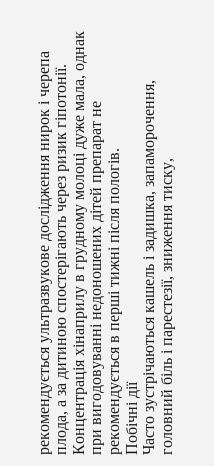рекомендується ультразвукове дослідження нирок і черепа плода, а за дитиною спостерігають через ризик гіпотонії. Концентрація хінаприлу в грудному молоці дуже мала, однак при вигодовуванні недоношених дітей препарат не рекомендується в перші тижні після пологів.
Побічні дії
Часто зустрічаються кашель і задишка, запаморочення, головний біль і парестезії, зниження тиску,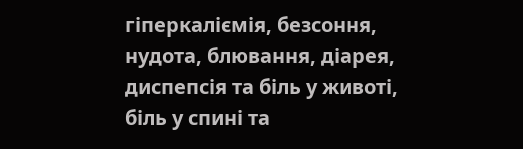гіперкаліємія, безсоння, нудота, блювання, діарея, диспепсія та біль у животі, біль у спині та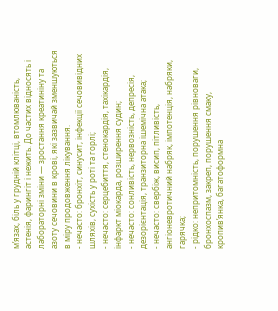м’язах, біль у грудній клітці, втомлюваність, астенія, фарингіт і нежить. До частих відносять і лабораторні зміни — зростання креатиніну та азоту сечовини в крові, які зазвичай зменшуються в міру продовження лікування.
- нечасто: бронхіт, синусит, інфекції сечовивідних шляхів, сухість у роті та горлі;
- нечасто: серцебиття, стенокардія, тахікардія, інфаркт міокарда, розширення судин;
- нечасто: сонливість, нервозність, депресія, дезорієнтація, транзиторна ішемічна атака;
- нечасто: свербіж, висип, пітливість, ангіоневротичний набряк, імпотенція, набряки, гарячка;
- рідко: непритомність, порушення рівноваги, бронхоспазм, закреп, порушення смаку, кропив’янка, багатоформна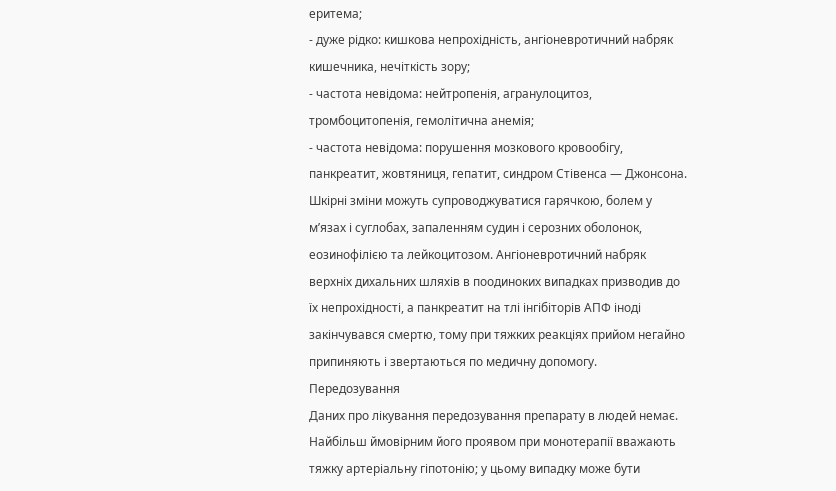еритема;
- дуже рідко: кишкова непрохідність, ангіоневротичний набряк кишечника, нечіткість зору;
- частота невідома: нейтропенія, агранулоцитоз, тромбоцитопенія, гемолітична анемія;
- частота невідома: порушення мозкового кровообігу, панкреатит, жовтяниця, гепатит, синдром Стівенса — Джонсона.
Шкірні зміни можуть супроводжуватися гарячкою, болем у м’язах і суглобах, запаленням судин і серозних оболонок, еозинофілією та лейкоцитозом. Ангіоневротичний набряк верхніх дихальних шляхів в поодиноких випадках призводив до їх непрохідності, а панкреатит на тлі інгібіторів АПФ іноді закінчувався смертю, тому при тяжких реакціях прийом негайно припиняють і звертаються по медичну допомогу.
Передозування
Даних про лікування передозування препарату в людей немає. Найбільш ймовірним його проявом при монотерапії вважають тяжку артеріальну гіпотонію; у цьому випадку може бути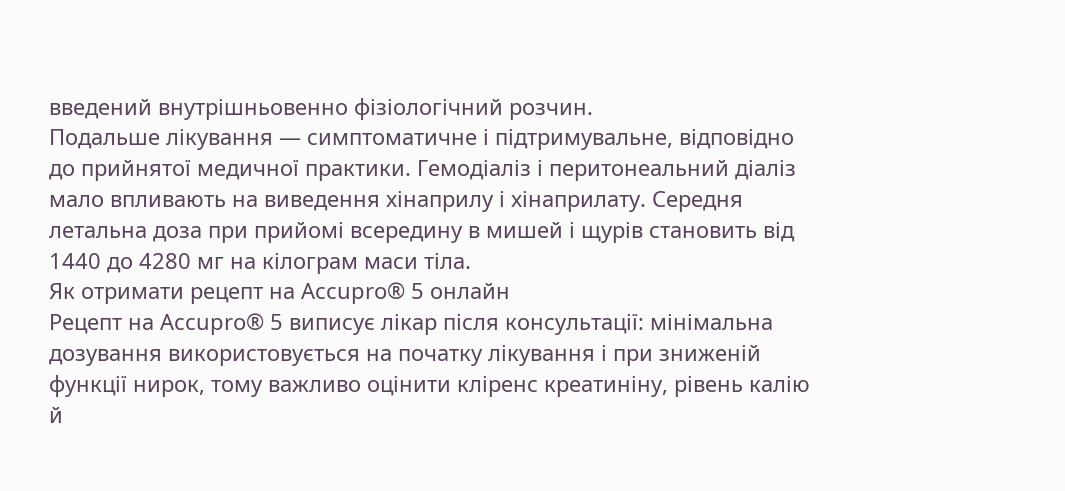введений внутрішньовенно фізіологічний розчин.
Подальше лікування — симптоматичне і підтримувальне, відповідно до прийнятої медичної практики. Гемодіаліз і перитонеальний діаліз мало впливають на виведення хінаприлу і хінаприлату. Середня летальна доза при прийомі всередину в мишей і щурів становить від 1440 до 4280 мг на кілограм маси тіла.
Як отримати рецепт на Accupro® 5 онлайн
Рецепт на Accupro® 5 виписує лікар після консультації: мінімальна дозування використовується на початку лікування і при зниженій функції нирок, тому важливо оцінити кліренс креатиніну, рівень калію й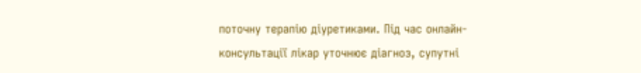поточну терапію діуретиками. Під час онлайн-консультації лікар уточнює діагноз, супутні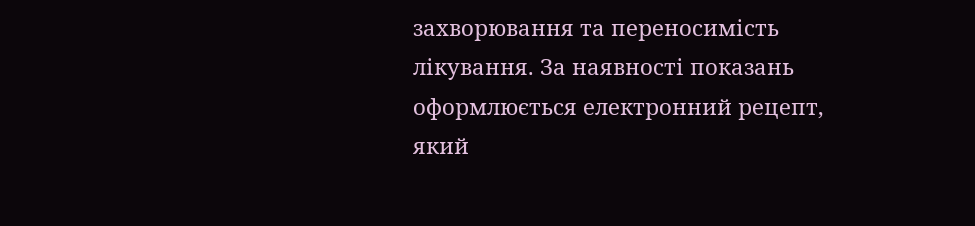захворювання та переносимість лікування. За наявності показань оформлюється електронний рецепт, який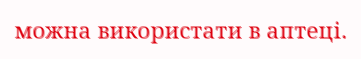можна використати в аптеці.